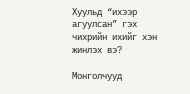Хуульд “ихээр агуулсан” гэх чихрийн ихийг хэн жинлэх вэ?

Монголчууд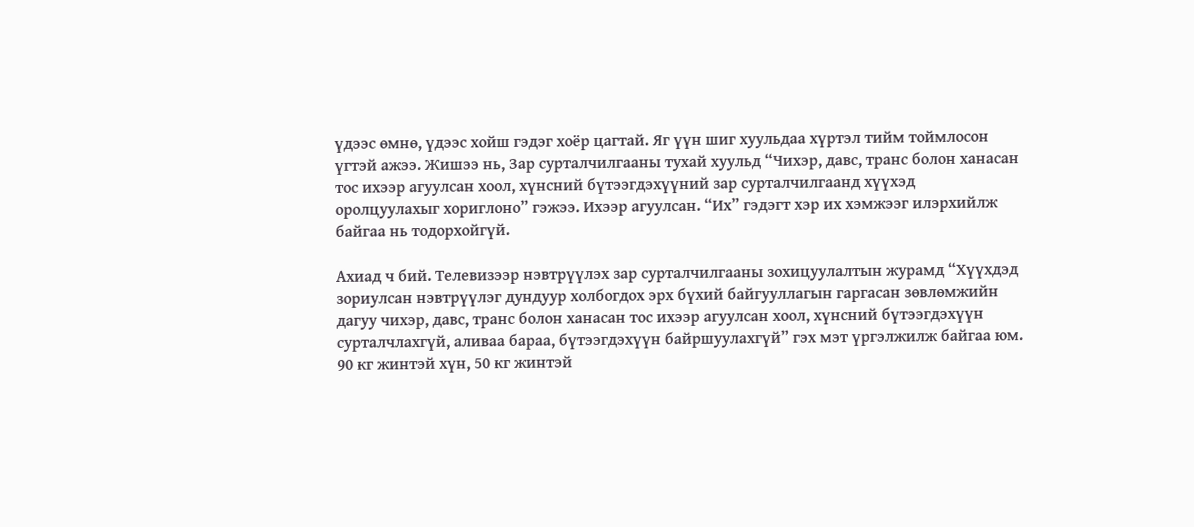үдээс өмнө, үдээс хойш гэдэг хоёр цагтай. Яг үүн шиг хуульдаа хүртэл тийм тоймлосон үгтэй ажээ. Жишээ нь, Зар сурталчилгааны тухай хуульд “Чихэр, давс, транс болон ханасан тос ихээр агуулсан хоол, хүнсний бүтээгдэхүүний зар сурталчилгаанд хүүхэд оролцуулахыг хориглоно” гэжээ. Ихээр агуулсан. “Их” гэдэгт хэр их хэмжээг илэрхийлж байгаа нь тодорхойгүй.

Ахиад ч бий. Телевизээр нэвтрүүлэх зар сурталчилгааны зохицуулалтын журамд “Хүүхдэд зориулсан нэвтрүүлэг дундуур холбогдох эрх бүхий байгууллагын гаргасан зөвлөмжийн дагуу чихэр, давс, транс болон ханасан тос ихээр агуулсан хоол, хүнсний бүтээгдэхүүн сурталчлахгүй, аливаа бараа, бүтээгдэхүүн байршуулахгүй” гэх мэт үргэлжилж байгаа юм. 90 кг жинтэй хүн, 50 кг жинтэй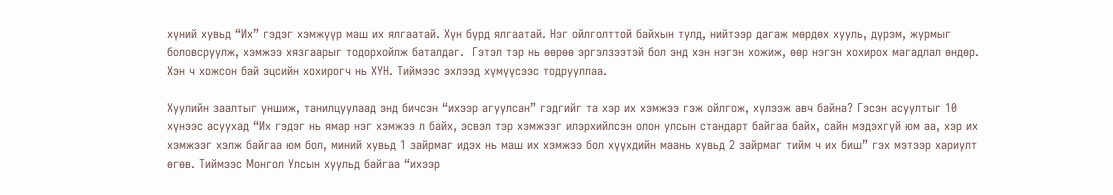хүний хувьд “Их” гэдэг хэмжүүр маш их ялгаатай. Хүн бүрд ялгаатай. Нэг ойлголттой байхын тулд, нийтээр дагаж мөрдөх хууль, дүрэм, журмыг боловсруулж, хэмжээ хязгаарыг тодорхойлж баталдаг.  Гэтэл тэр нь өөрөө эргэлзээтэй бол энд хэн нэгэн хожиж, өөр нэгэн хохирох магадлал өндөр. Хэн ч хожсон бай эцсийн хохирогч нь ХҮН. Тиймээс эхлээд хүмүүсээс тодрууллаа.

Хуулийн заалтыг уншиж, танилцуулаад энд бичсэн “ихээр агуулсан” гэдгийг та хэр их хэмжээ гэж ойлгож, хүлээж авч байна? Гэсэн асуултыг 10 хүнээс асуухад “Их гэдэг нь ямар нэг хэмжээ л байх, эсвэл тэр хэмжээг илэрхийлсэн олон улсын стандарт байгаа байх, сайн мэдэхгүй юм аа, хэр их хэмжээг хэлж байгаа юм бол, миний хувьд 1 зайрмаг идэх нь маш их хэмжээ бол хүүхдийн маань хувьд 2 зайрмаг тийм ч их биш” гэх мэтээр хариулт өгөв. Тиймээс Монгол Улсын хуульд байгаа “ихээр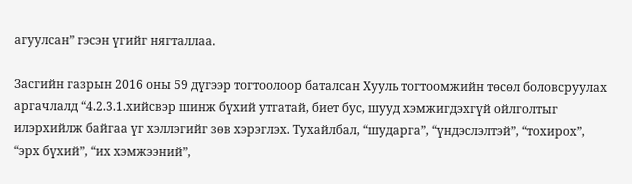агуулсан” гэсэн үгийг нягталлаа.

Засгийн газрын 2016 оны 59 дүгээр тогтоолоор баталсан Хууль тогтоомжийн төсөл боловсруулах аргачлалд “4.2.3.1.хийсвэр шинж бүхий утгатай, биет бус, шууд хэмжигдэхгүй ойлголтыг илэрхийлж байгаа үг хэллэгийг зөв хэрэглэх. Тухайлбал, “шударга”, “үндэслэлтэй”, “тохирох”, “эрх бүхий”, “их хэмжээний”,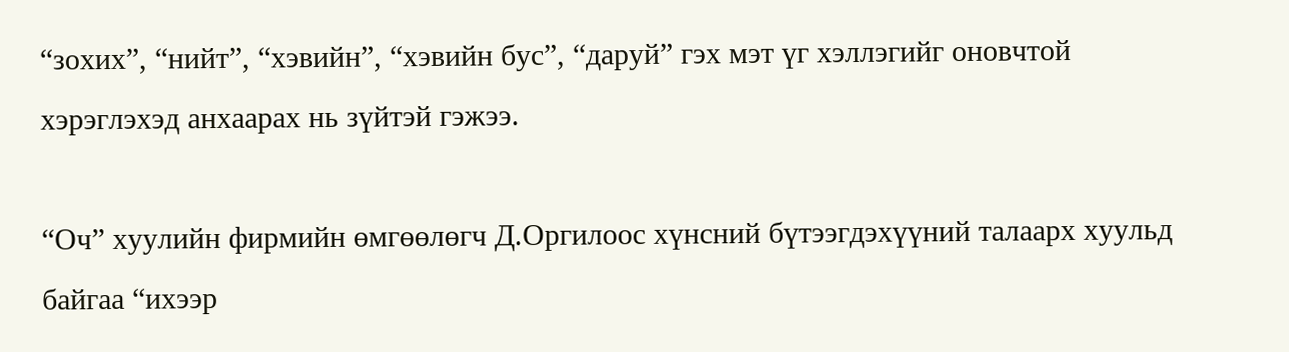“зохих”, “нийт”, “хэвийн”, “хэвийн бус”, “даруй” гэх мэт үг хэллэгийг оновчтой хэрэглэхэд анхаарах нь зүйтэй гэжээ.

“Оч” хуулийн фирмийн өмгөөлөгч Д.Оргилоос хүнсний бүтээгдэхүүний талаарх хуульд байгаа “ихээр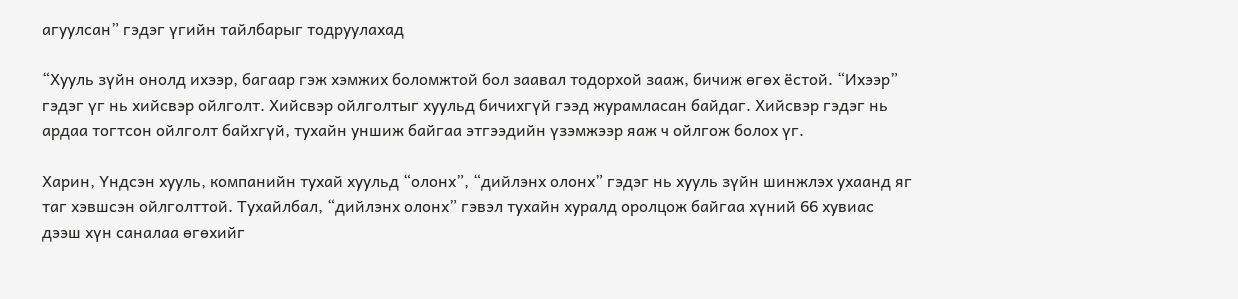агуулсан” гэдэг үгийн тайлбарыг тодруулахад

“Хууль зүйн онолд ихээр, багаар гэж хэмжих боломжтой бол заавал тодорхой зааж, бичиж өгөх ёстой. “Ихээр” гэдэг үг нь хийсвэр ойлголт. Хийсвэр ойлголтыг хуульд бичихгүй гээд журамласан байдаг. Хийсвэр гэдэг нь ардаа тогтсон ойлголт байхгүй, тухайн уншиж байгаа этгээдийн үзэмжээр яаж ч ойлгож болох үг.

Харин, Үндсэн хууль, компанийн тухай хуульд “олонх”, “дийлэнх олонх” гэдэг нь хууль зүйн шинжлэх ухаанд яг таг хэвшсэн ойлголттой. Тухайлбал, “дийлэнх олонх” гэвэл тухайн хуралд оролцож байгаа хүний 66 хувиас дээш хүн саналаа өгөхийг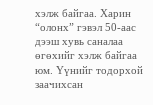хэлж байгаа. Харин “олонх” гэвэл 50-аас дээш хувь саналаа өгөхийг хэлж байгаа юм. Үүнийг тодорхой заачихсан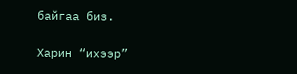байгаа биз.

Харин “ихээр”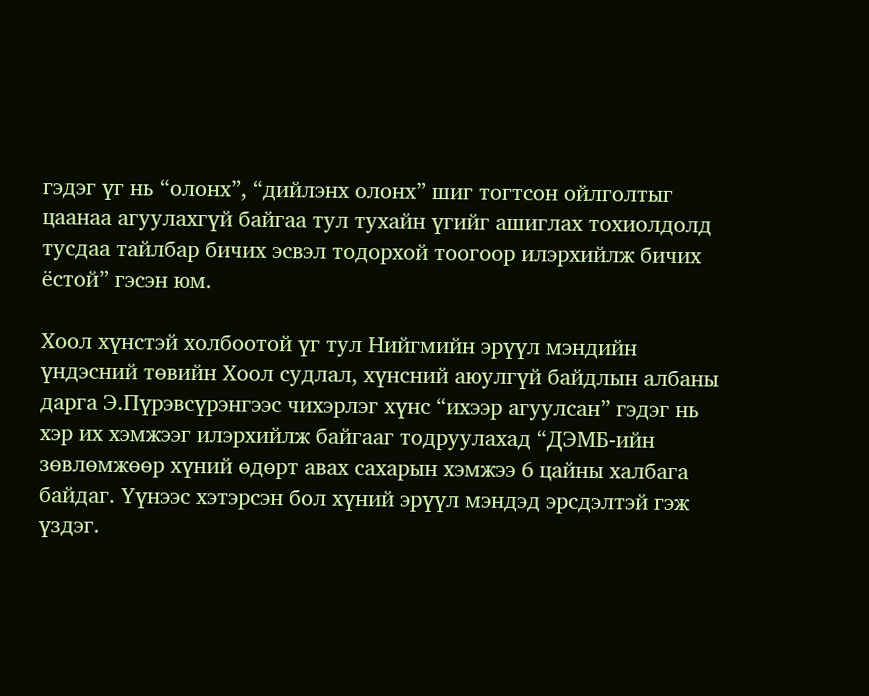гэдэг үг нь “олонх”, “дийлэнх олонх” шиг тогтсон ойлголтыг цаанаа агуулахгүй байгаа тул тухайн үгийг ашиглах тохиолдолд тусдаа тайлбар бичих эсвэл тодорхой тоогоор илэрхийлж бичих ёстой” гэсэн юм.

Хоол хүнстэй холбоотой үг тул Нийгмийн эрүүл мэндийн үндэсний төвийн Хоол судлал, хүнсний аюулгүй байдлын албаны дарга Э.Пүрэвсүрэнгээс чихэрлэг хүнс “ихээр агуулсан” гэдэг нь хэр их хэмжээг илэрхийлж байгааг тодруулахад “ДЭМБ-ийн зөвлөмжөөр хүний өдөрт авах сахарын хэмжээ 6 цайны халбага байдаг. Үүнээс хэтэрсэн бол хүний эрүүл мэндэд эрсдэлтэй гэж үздэг.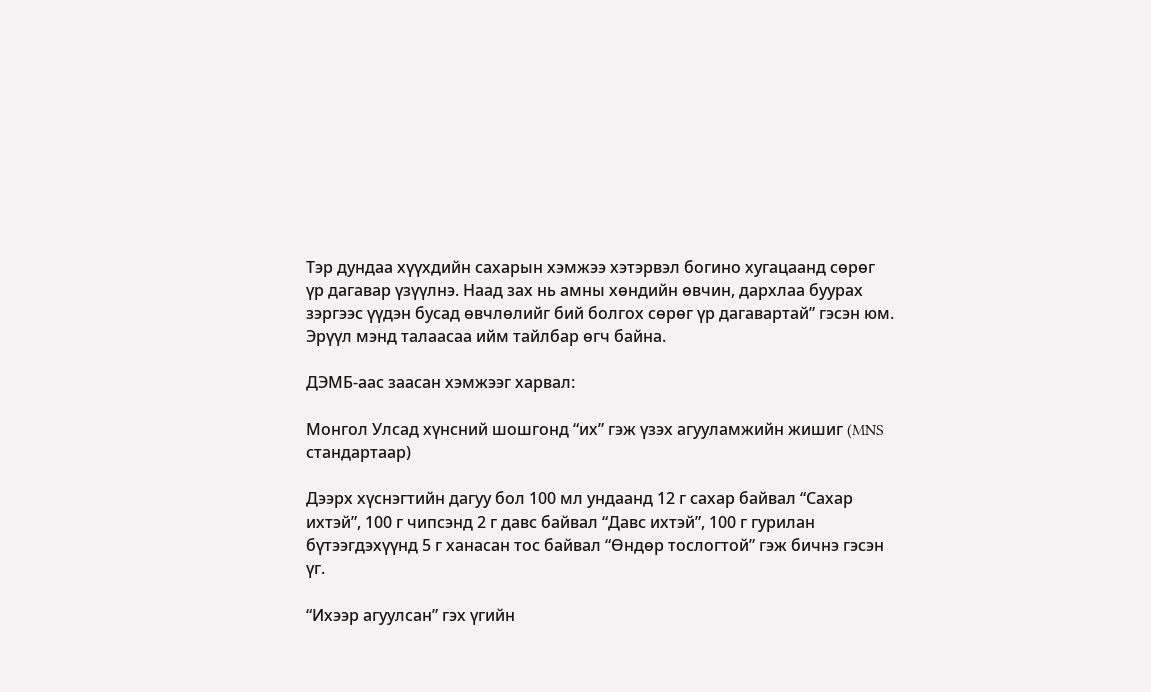Тэр дундаа хүүхдийн сахарын хэмжээ хэтэрвэл богино хугацаанд сөрөг үр дагавар үзүүлнэ. Наад зах нь амны хөндийн өвчин, дархлаа буурах зэргээс үүдэн бусад өвчлөлийг бий болгох сөрөг үр дагавартай” гэсэн юм. Эрүүл мэнд талаасаа ийм тайлбар өгч байна.

ДЭМБ-аас заасан хэмжээг харвал:

Монгол Улсад хүнсний шошгонд “их” гэж үзэх агууламжийн жишиг (MNS стандартаар)

Дээрх хүснэгтийн дагуу бол 100 мл ундаанд 12 г сахар байвал “Сахар ихтэй”, 100 г чипсэнд 2 г давс байвал “Давс ихтэй”, 100 г гурилан бүтээгдэхүүнд 5 г ханасан тос байвал “Өндөр тослогтой” гэж бичнэ гэсэн үг.

“Ихээр агуулсан” гэх үгийн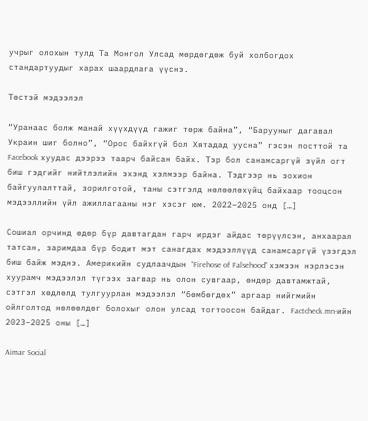учрыг олохын тулд Та Монгол Улсад мөрдөгдөж буй холбогдох стандартуудыг харах шаардлага үүснэ.

Төстэй мэдээлэл

“Уранаас болж манай хүүхдүүд гажиг төрж байна”, “Барууныг дагавал Украин шиг болно”, “Орос байхгүй бол Хятадад уусна” гэсэн посттой та Facebook хуудас дээрээ таарч байсан байх. Тэр бол санамсаргүй зүйл огт биш гэдгийг нийтлэлийн эхэнд хэлмээр байна. Тэдгээр нь зохион байгуулалттай, зорилготой, таны сэтгэлд нөлөөлөхүйц байхаар тооцсон мэдээллийн үйл ажиллагааны нэг хэсэг юм. 2022–2025 онд […]

Сошиал орчинд өдөр бүр давтагдан гарч ирдэг айдас төрүүлсэн, анхаарал татсан, заримдаа бүр бодит мэт санагдах мэдээллүүд санамсаргүй үзэгдэл биш байж мэднэ. Америкийн судлаачдын “Firehose of Falsehood” хэмээн нэрлэсэн хуурамч мэдээлэл түгээх загвар нь олон сувгаар, өндөр давтамжтай, сэтгэл хөдлөлд тулгуурлан мэдээлэл “бөмбөгдөх” аргаар нийгмийн ойлголтод нөлөөлдөг болохыг олон улсад тогтоосон байдаг. Factcheck.mn-ийн 2023–2025 оны […]

Aimar Social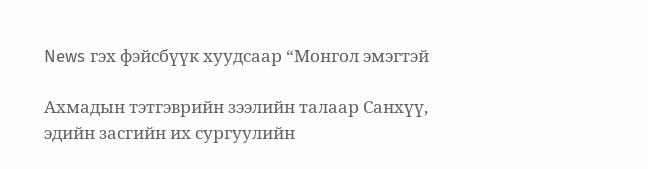News гэх фэйсбүүк хуудсаар “Монгол эмэгтэй

Ахмадын тэтгэврийн зээлийн талаар Санхүү, эдийн засгийн их сургуулийн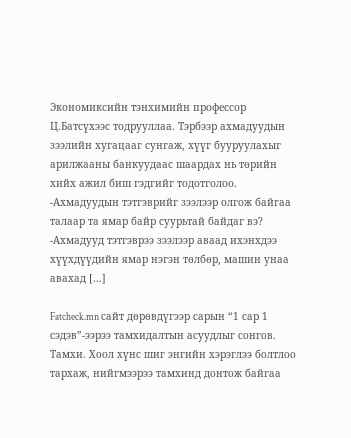Экономиксийн тэнхимийн профессор Ц.Батсүхээс тодрууллаа. Тэрбээр ахмадуудын зээлийн хугацааг сунгаж, хүүг бууруулахыг арилжааны банкуудаас шаардах нь төрийн хийх ажил биш гэдгийг тодотголоо. -Ахмадуудын тэтгэврийг зээлээр олгож байгаа талаар та ямар байр суурьтай байдаг вэ? -Ахмадууд тэтгэврээ зээлээр аваад ихэнхдээ хүүхдүүдийн ямар нэгэн төлбөр, машин унаа авахад […]

Fatcheck.mn сайт дөрөвдүгээр сарын “1 сар 1 сэдэв”-ээрээ тамхидалтын асуудлыг сонгов. Тамхи. Хоол хүнс шиг энгийн хэрэглээ болтлоо тархаж, нийгмээрээ тамхинд донтож байгаа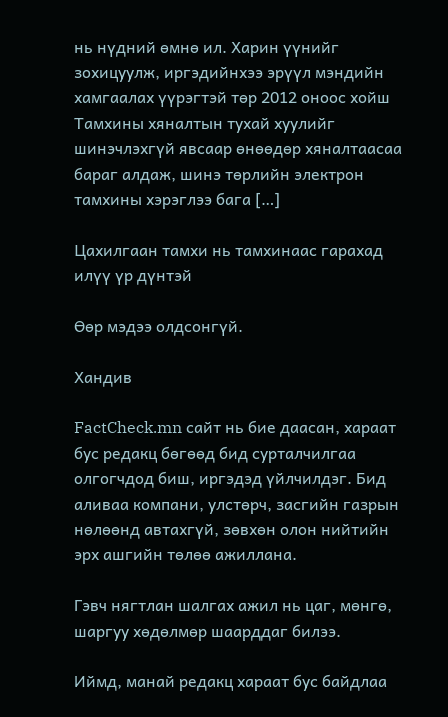нь нүдний өмнө ил. Харин үүнийг зохицуулж, иргэдийнхээ эрүүл мэндийн хамгаалах үүрэгтэй төр 2012 оноос хойш Тамхины хяналтын тухай хуулийг шинэчлэхгүй явсаар өнөөдөр хяналтаасаа бараг алдаж, шинэ төрлийн электрон тамхины хэрэглээ бага […]

Цахилгаан тамхи нь тамхинаас гарахад илүү үр дүнтэй

Өөр мэдээ олдсонгүй.

Хандив

FactCheck.mn сайт нь бие даасан, хараат бус редакц бөгөөд бид сурталчилгаа олгогчдод биш, иргэдэд үйлчилдэг. Бид аливаа компани, улстөрч, засгийн газрын нөлөөнд автахгүй, зөвхөн олон нийтийн эрх ашгийн төлөө ажиллана.

Гэвч нягтлан шалгах ажил нь цаг, мөнгө, шаргуу хөдөлмөр шаарддаг билээ.

Иймд, манай редакц хараат бус байдлаа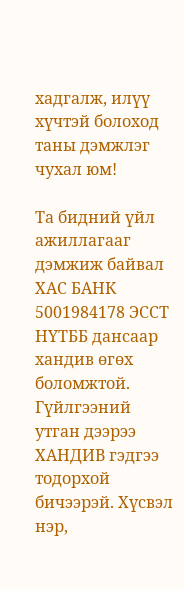хадгалж, илүү хүчтэй болоход таны дэмжлэг чухал юм!

Та бидний үйл ажиллагааг дэмжиж байвал ХАС БАНК 5001984178 ЭССТ НҮТББ дансаар хандив өгөх боломжтой. Гүйлгээний утган дээрээ ХАНДИВ гэдгээ тодорхой бичээрэй. Хүсвэл нэр,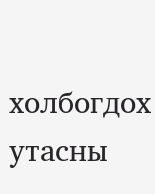холбогдох утасны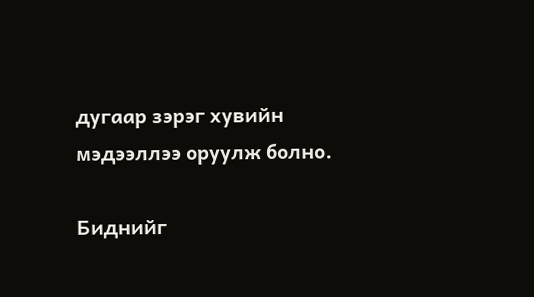дугаар зэрэг хувийн мэдээллээ оруулж болно.

Биднийг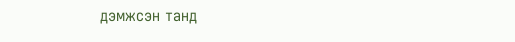дэмжсэн танд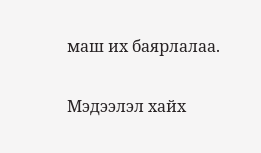маш их баярлалаа.

Мэдээлэл хайх